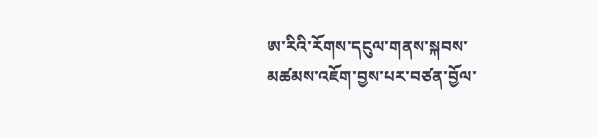ཨ་རིའི་རོགས་དངུལ་གནས་སྐབས་མཚམས་འཇོག་བྱས་པར་བཙན་བྱོལ་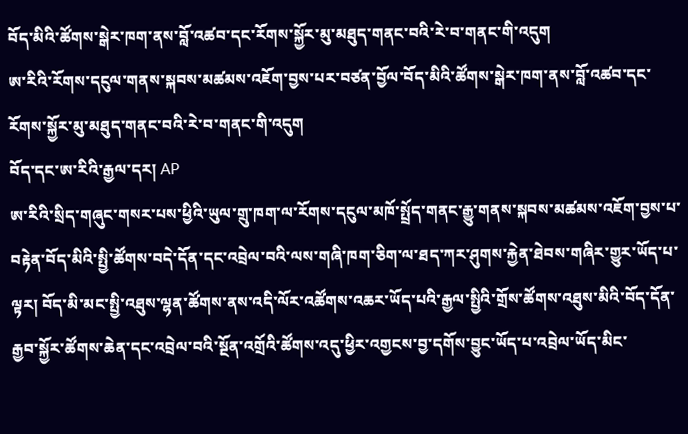བོད་མིའི་ཚོགས་སྒེར་ཁག་ནས་བློ་འཚབ་དང་རོགས་སྐྱོར་མུ་མཐུད་གནང་བའི་རེ་བ་གནང་གི་འདུག
ཨ་རིའི་རོགས་དངུལ་གནས་སྐབས་མཚམས་འཇོག་བྱས་པར་བཙན་བྱོལ་བོད་མིའི་ཚོགས་སྒེར་ཁག་ནས་བློ་འཚབ་དང་རོགས་སྐྱོར་མུ་མཐུད་གནང་བའི་རེ་བ་གནང་གི་འདུག
བོད་དང་ཨ་རིའི་རྒྱལ་དར། AP
ཨ་རིའི་སྲིད་གཞུང་གསར་པས་ཕྱིའི་ཡུལ་གྲུ་ཁག་ལ་རོགས་དངུལ་མཁོ་སྤྲོད་གནང་རྒྱུ་གནས་སྐབས་མཚམས་འཇོག་བྱས་པ་བརྟེན་བོད་མིའི་སྤྱི་ཚོགས་བདེ་དོན་དང་འབྲེལ་བའི་ལས་གཞི་ཁག་ཅིག་ལ་ཐད་ཀར་ཤུགས་རྐྱེན་ཐེབས་གཞིར་གྱུར་ཡོད་པ་ལྟར། བོད་མི་མང་སྤྱི་འཐུས་ལྷན་ཚོགས་ནས་འདི་ལོར་འཚོགས་འཆར་ཡོད་པའི་རྒྱལ་སྤྱིའི་གྲོས་ཚོགས་འཐུས་མིའི་བོད་དོན་རྒྱབ་སྐྱོར་ཚོགས་ཆེན་དང་འབྲེལ་བའི་སྔོན་འགྲོའི་ཚོགས་འདུ་ཕྱིར་འགྱངས་བྱ་དགོས་བྱུང་ཡོད་པ་འབྲེལ་ཡོད་མིང་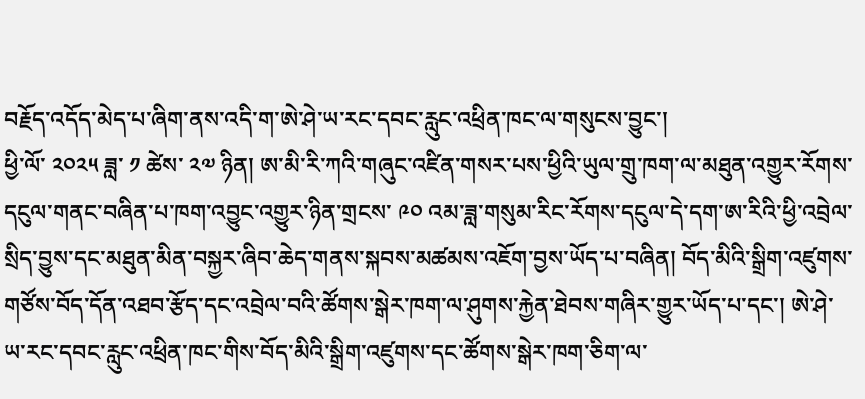བརྗོད་འདོད་མེད་པ་ཞིག་ནས་འདི་ག་ཨེ་ཤེ་ཡ་རང་དབང་རླུང་འཕྲིན་ཁང་ལ་གསུངས་བྱུང་།
ཕྱི་ལོ་ ༢༠༢༥ ཟླ་ ༡ ཚེས་ ༢༧ ཉིན། ཨ་མི་རི་ཀའི་གཞུང་འཛིན་གསར་པས་ཕྱིའི་ཡུལ་གྲུ་ཁག་ལ་མཐུན་འགྱུར་རོགས་དངུལ་གནང་བཞིན་པ་ཁག་འབྱུང་འགྱུར་ཉིན་གྲངས་ ༩༠ འམ་ཟླ་གསུམ་རིང་རོགས་དངུལ་དེ་དག་ཨ་རིའི་ཕྱི་འབྲེལ་སྲིད་བྱུས་དང་མཐུན་མིན་བསྐྱར་ཞིབ་ཆེད་གནས་སྐབས་མཚམས་འཇོག་བྱས་ཡོད་པ་བཞིན། བོད་མིའི་སྒྲིག་འཛུགས་གཙོས་བོད་དོན་འཐབ་རྩོད་དང་འབྲེལ་བའི་ཚོགས་སྒེར་ཁག་ལ་ཤུགས་རྐྱེན་ཐེབས་གཞིར་གྱུར་ཡོད་པ་དང་། ཨེ་ཤེ་ཡ་རང་དབང་རླུང་འཕྲིན་ཁང་གིས་བོད་མིའི་སྒྲིག་འཛུགས་དང་ཚོགས་སྒེར་ཁག་ཅིག་ལ་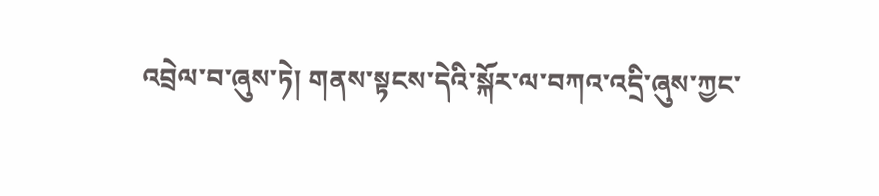འབྲེལ་བ་ཞུས་ཏེ། གནས་སྟངས་དེའི་སྐོར་ལ་བཀའ་འདྲི་ཞུས་ཀྱང་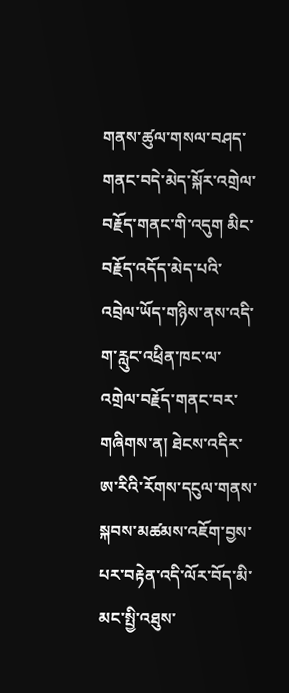གནས་ཚུལ་གསལ་བཤད་གནང་བདེ་མེད་སྐོར་འགྲེལ་བརྗོད་གནང་གི་འདུག མིང་བརྗོད་འདོད་མེད་པའི་འབྲེལ་ཡོད་གཉིས་ནས་འདི་ག་རླུང་འཕྲིན་ཁང་ལ་འགྲེལ་བརྗོད་གནང་བར་གཞིགས་ན། ཐེངས་འདིར་ཨ་རིའི་རོགས་དངུལ་གནས་སྐབས་མཚམས་འཇོག་བྱས་པར་བརྟེན་འདི་ལོར་བོད་མི་མང་སྤྱི་འཐུས་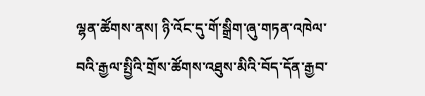ལྷན་ཚོགས་ནས། ཉི་འོང་དུ་གོ་སྒྲིག་ཞུ་གཏན་འཁེལ་བའི་རྒྱལ་སྤྱིའི་གྲོས་ཚོགས་འཐུས་མིའི་བོད་དོན་རྒྱབ་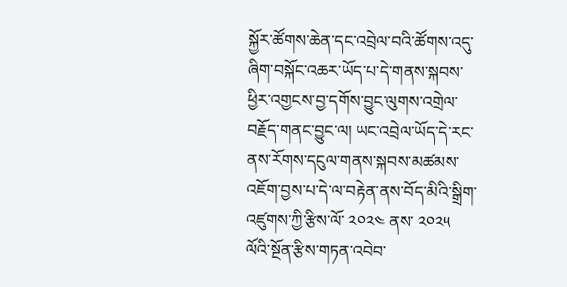སྐྱོར་ཚོགས་ཆེན་དང་འབྲེལ་བའི་ཚོགས་འདུ་ཞིག་བསྐོང་འཆར་ཡོད་པ་དེ་གནས་སྐབས་ཕྱིར་འགྱངས་བྱ་དགོས་བྱུང་ལུགས་འགྲེལ་བརྗོད་གནང་བྱུང་ལ། ཡང་འབྲེལ་ཡོད་དེ་རང་ནས་རོགས་དངུལ་གནས་སྐབས་མཚམས་འཇོག་བྱས་པ་དེ་ལ་བརྟེན་ནས་བོད་མིའི་སྒྲིག་འཛུགས་ཀྱི་རྩིས་ལོ་ ༢༠༢༤ ནས་ ༢༠༢༥ ལོའི་སྔོན་རྩིས་གཏན་འབེབ་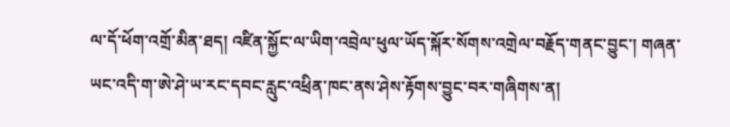ལ་དོ་ཕོག་འགྲོ་མིན་ཐད། འཛིན་སྐྱོང་ལ་ཡིག་འབྲེལ་ཕུལ་ཡོད་སྐོར་སོགས་འགྲེལ་བརྗོད་གནང་བྱུང་། གཞན་ཡང་འདི་ག་ཨེ་ཤེ་ཡ་རང་དབང་རླུང་འཕྲིན་ཁང་ནས་ཤེས་རྟོགས་བྱུང་བར་གཞིགས་ན།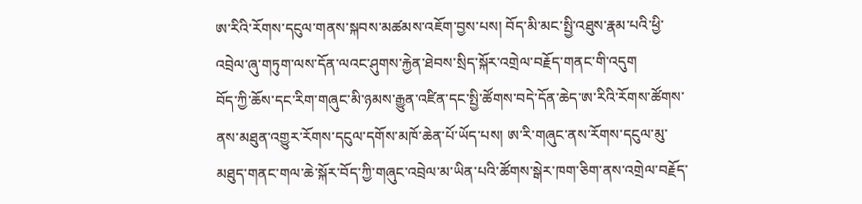ཨ་རིའི་རོགས་དངུལ་གནས་སྐབས་མཚམས་འཇོག་བྱས་པས། བོད་མི་མང་སྤྱི་འཐུས་རྣམ་པའི་ཕྱི་འབྲེལ་ཞུ་གཏུག་ལས་དོན་ལའང་ཤུགས་རྐྱེན་ཐེབས་སྲིད་སྐོར་འགྲེལ་བརྗོད་གནང་གི་འདུག
བོད་ཀྱི་ཆོས་དང་རིག་གཞུང་མི་ཉམས་རྒྱུན་འཛིན་དང་སྤྱི་ཚོགས་བདེ་དོན་ཆེད་ཨ་རིའི་རོགས་ཚོགས་ནས་མཐུན་འགྱུར་རོགས་དངུལ་དགོས་མཁོ་ཆེན་པོ་ཡོད་པས། ཨ་རི་གཞུང་ནས་རོགས་དངུལ་མུ་མཐུད་གནང་གལ་ཆེ་སྐོར་བོད་ཀྱི་གཞུང་འབྲེལ་མ་ཡིན་པའི་ཚོགས་སྒེར་ཁག་ཅིག་ནས་འགྲེལ་བརྗོད་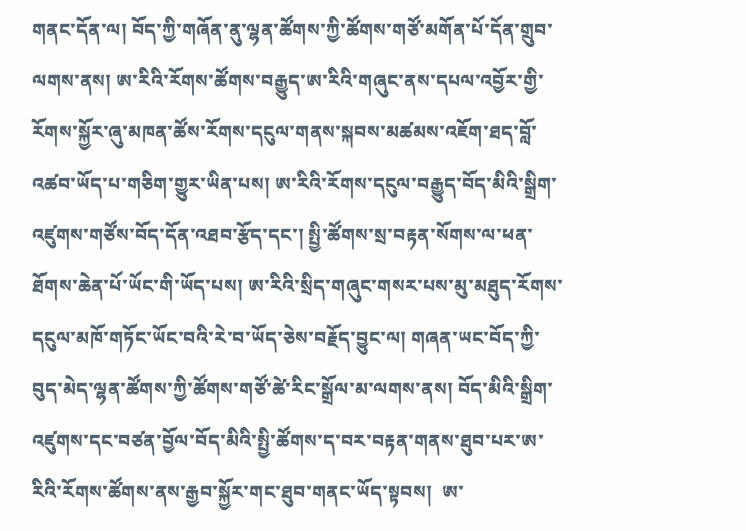གནང་དོན་ལ། བོད་ཀྱི་གཞོན་ནུ་ལྷན་ཚོགས་ཀྱི་ཚོགས་གཙོ་མགོན་པོ་དོན་གྲུབ་ལགས་ནས། ཨ་རིའི་རོགས་ཚོགས་བརྒྱུད་ཨ་རིའི་གཞུང་ནས་དཔལ་འབྱོར་གྱི་རོགས་སྐྱོར་ཞུ་མཁན་ཚོས་རོགས་དངུལ་གནས་སྐབས་མཚམས་འཇོག་ཐད་བློ་འཚབ་ཡོད་པ་གཅིག་གྱུར་ཡིན་པས། ཨ་རིའི་རོགས་དངུལ་བརྒྱུད་བོད་མིའི་སྒྲིག་འཛུགས་གཙོས་བོད་དོན་འཐབ་རྩོད་དང་། སྤྱི་ཚོགས་སྲ་བརྟན་སོགས་ལ་ཕན་ཐོགས་ཆེན་པོ་ཡོང་གི་ཡོད་པས། ཨ་རིའི་སྲིད་གཞུང་གསར་པས་མུ་མཐུད་རོགས་དངུལ་མཁོ་གཏོང་ཡོང་བའི་རེ་བ་ཡོད་ཅེས་བརྗོད་བྱུང་ལ། གཞན་ཡང་བོད་ཀྱི་བུད་མེད་ལྷན་ཚོགས་ཀྱི་ཚོགས་གཙོ་ཚེ་རིང་སྒྲོལ་མ་ལགས་ནས། བོད་མིའི་སྒྲིག་འཛུགས་དང་བཙན་བྱོལ་བོད་མིའི་སྤྱི་ཚོགས་ད་བར་བརྟན་གནས་ཐུབ་པར་ཨ་རིའི་རོགས་ཚོགས་ནས་རྒྱབ་སྐྱོར་གང་ཐུབ་གནང་ཡོད་སྟབས།  ཨ་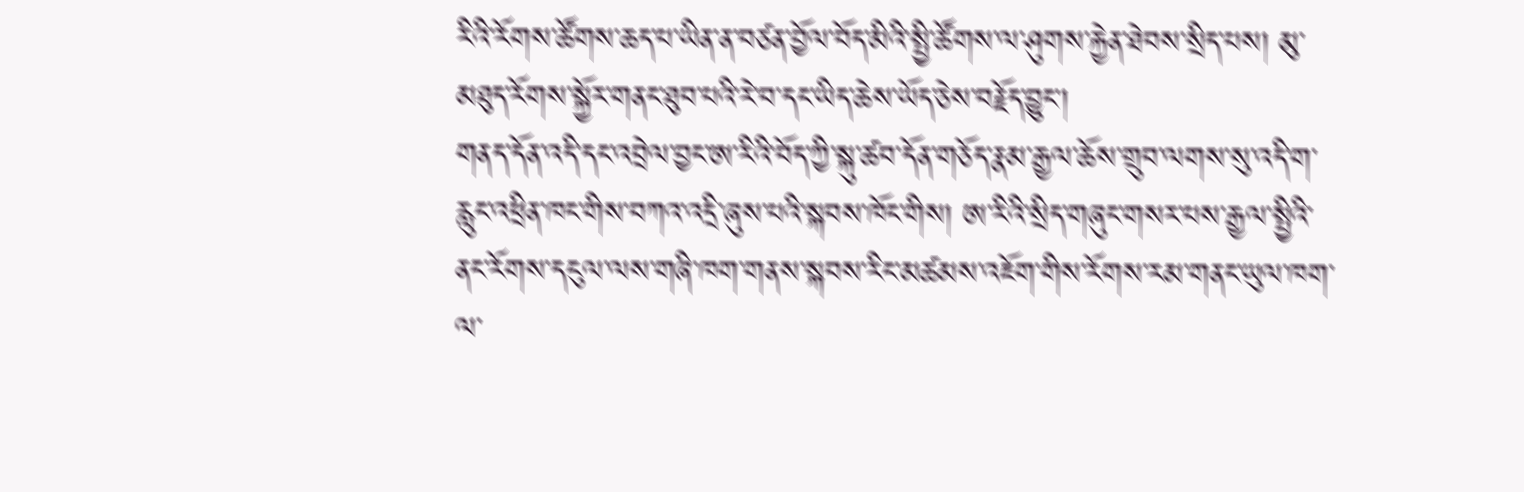རིའི་རོགས་ཚོགས་ཆད་པ་ཡིན་ན་བཙན་བྱོལ་བོད་མིའི་སྤྱི་ཚོགས་ལ་ཤུགས་རྐྱེན་ཐེབས་སྲིད་པས། མུ་མཐུད་རོགས་སྐྱོར་གནང་ཐུབ་པའི་རེ་བ་དང་ཡིད་ཆེས་ཡོད་ཅེས་བརྗོད་བྱུང་།
གནད་དོན་འདི་དང་འབྲེལ་བྱང་ཨ་རིའི་བོད་ཀྱི་སྐུ་ཚབ་དོན་གཅོད་རྣམ་རྒྱལ་ཆོས་གྲུབ་ལགས་སུ་འདི་ག་རླུང་འཕྲིན་ཁང་གིས་བཀའ་འདྲི་ཞུས་པའི་སྐབས་ཁོང་གིས། ཨ་རིའི་སྲིད་གཞུང་གསར་པས་རྒྱལ་སྤྱིའི་ནང་རོགས་དངུལ་ལས་གཞི་ཁག་གནས་སྐབས་རིང་མཚམས་འཇོག་གིས་རོགས་རམ་གནང་ཡུལ་ཁག་ལ་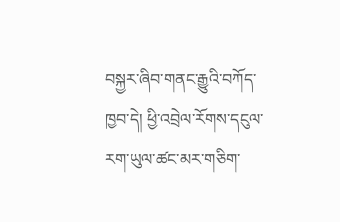བསྐྱར་ཞིབ་གནང་རྒྱུའི་བཀོད་ཁྱབ་དེ། ཕྱི་འབྲེལ་རོགས་དངུལ་རག་ཡུལ་ཚང་མར་གཅིག་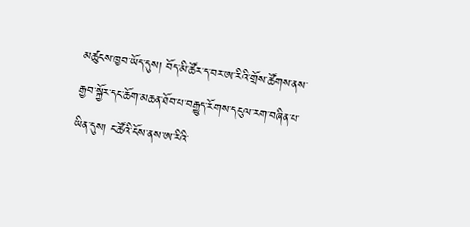མཚུངས་ཁྱབ་ཡོད་དུས། བོད་མི་ཚོར་ད་བར་ཨ་རིའི་གྲོས་ཚོགས་ནས་རྒྱབ་སྐྱོར་དང་ཆོག་མཆན་ཐོབ་པ་བརྒྱུད་རོགས་དངུལ་རག་བཞིན་པ་ཡིན་དུས། ང་ཚོའི་ངོས་ནས་ཨ་རིའི་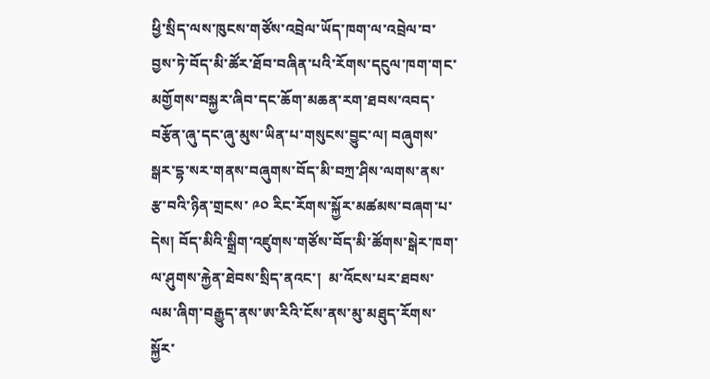ཕྱི་སྲིད་ལས་ཁུངས་གཙོས་འབྲེལ་ཡོད་ཁག་ལ་འབྲེལ་བ་བྱས་ཏེ་བོད་མི་ཚོར་ཐོབ་བཞིན་པའི་རོགས་དངུལ་ཁག་གང་མགྱོགས་བསྐྱར་ཞིབ་དང་ཆོག་མཆན་རག་ཐབས་འབད་བརྩོན་ཞུ་དང་ཞུ་མུས་ཡིན་པ་གསུངས་བྱུང་ལ། བཞུགས་སྒར་དྷ་སར་གནས་བཞུགས་བོད་མི་བཀྲ་ཤིས་ལགས་ནས་རྩ་བའི་ཉིན་གྲངས་ ༩༠ རིང་རོགས་སྐྱོར་མཚམས་བཞག་པ་དེས། བོད་མིའི་སྒྲིག་འཛུགས་གཙོས་བོད་མི་ཚོགས་སྒེར་ཁག་ལ་ཤུགས་རྐྱེན་ཐེབས་སྲིད་ནའང་།  མ་འོངས་པར་ཐབས་ལམ་ཞིག་བརྒྱུད་ནས་ཨ་རིའི་ངོས་ནས་མུ་མཐུད་རོགས་སྐྱོར་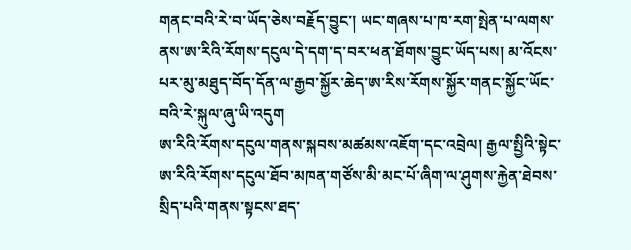གནང་བའི་རེ་བ་ཡོད་ཅེས་བརྗོད་བྱུང་། ཡང་གཞས་པ་ཁ་རག་སྤེན་པ་ལགས་ནས་ཨ་རིའི་རོགས་དངུལ་དེ་དག་ད་བར་ཕན་ཐོགས་བྱུང་ཡོད་པས། མ་འོངས་པར་མུ་མཐུད་བོད་དོན་ལ་རྒྱབ་སྐྱོར་ཆེད་ཨ་རིས་རོགས་སྐྱོར་གནང་སྐྱོང་ཡོང་བའི་རེ་སྐུལ་ཞུ་ཡི་འདུག
ཨ་རིའི་རོགས་དངུལ་གནས་སྐབས་མཚམས་འཇོག་དང་འབྲེལ། རྒྱལ་སྤྱིའི་སྟེང་ཨ་རིའི་རོགས་དངུལ་ཐོབ་མཁན་གཙོས་མི་མང་པོ་ཞིག་ལ་ཤུགས་རྐྱེན་ཐེབས་སྲིད་པའི་གནས་སྟངས་ཐད་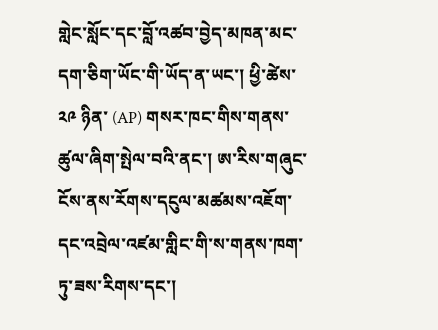གླེང་སློང་དང་བློ་འཚབ་བྱེད་མཁན་མང་དག་ཅིག་ཡོང་གི་ཡོད་ན་ཡང་། ཕྱི་ཚེས་ ༢༩ ཉིན་ (AP) གསར་ཁང་གིས་གནས་ཚུལ་ཞིག་སྤེལ་བའི་ནང་། ཨ་རིས་གཞུང་ངོས་ནས་རོགས་དངུལ་མཚམས་འཇོག་དང་འབྲེལ་འཛམ་གླིང་གི་ས་གནས་ཁག་ཏུ་ཟས་རིགས་དང་།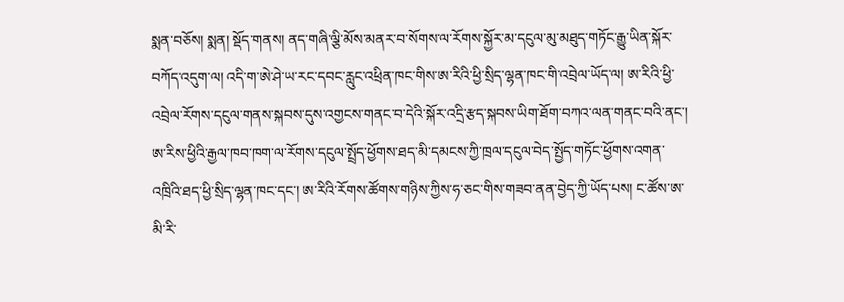སྨན་བཅོས། སྨན། སྡོད་གནས། ནད་གཞི་ལྕི་མོས་མནར་བ་སོགས་ལ་རོགས་སྐྱོར་མ་དངུལ་མུ་མཐུད་གཏོང་རྒྱུ་ཡིན་སྐོར་བཀོད་འདུག་ལ། འདི་ག་ཨེ་ཤེ་ཡ་རང་དབང་རླུང་འཕྲིན་ཁང་གིས་ཨ་རིའི་ཕྱི་སྲིད་ལྷན་ཁང་གི་འབྲེལ་ཡོད་ལ། ཨ་རིའི་ཕྱི་འབྲེལ་རོགས་དངུལ་གནས་སྐབས་དུས་འགྱངས་གནང་བ་དེའི་སྐོར་འདྲི་རྩད་སྐབས་ཡིག་ཐོག་བཀའ་ལན་གནང་བའི་ནང་། ཨ་རིས་ཕྱིའི་རྒྱལ་ཁབ་ཁག་ལ་རོགས་དངུལ་སྤྲོད་ཕྱོགས་ཐད་མི་དམངས་ཀྱི་ཁྲལ་དངུལ་བེད་སྤྱོད་གཏོང་ཕྱོགས་འགན་འཁྲིའི་ཐད་ཕྱི་སྲིད་ལྷན་ཁང་དང་། ཨ་རིའི་རོགས་ཚོགས་གཉིས་ཀྱིས་ཧ་ཅང་གིས་གཟབ་ནན་བྱེད་ཀྱི་ཡོད་པས། ང་ཚོས་ཨ་མི་རི་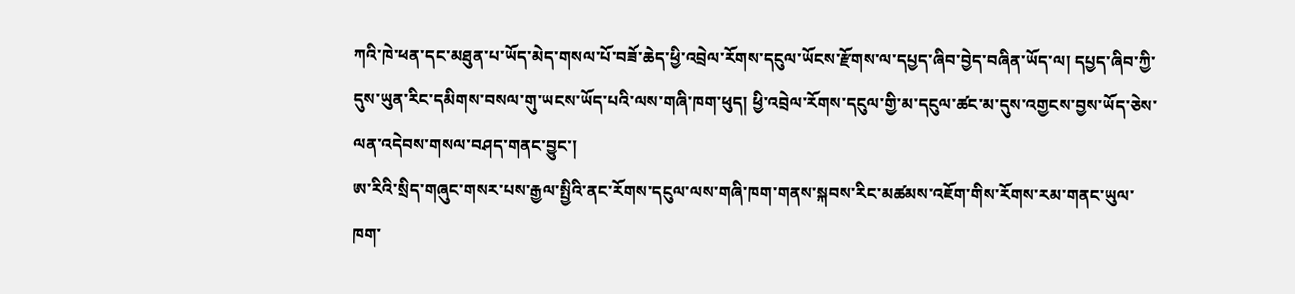ཀའི་ཁེ་ཕན་དང་མཐུན་པ་ཡོད་མེད་གསལ་པོ་བཟོ་ཆེད་ཕྱི་འབྲེལ་རོགས་དངུལ་ཡོངས་རྫོགས་ལ་དཔྱད་ཞིབ་བྱེད་བཞིན་ཡོད་ལ། དཔྱད་ཞིབ་ཀྱི་དུས་ཡུན་རིང་དམིགས་བསལ་གུ་ཡངས་ཡོད་པའི་ལས་གཞི་ཁག་ཕུད། ཕྱི་འབྲེལ་རོགས་དངུལ་གྱི་མ་དངུལ་ཚང་མ་དུས་འགྱངས་བྱས་ཡོད་ཅེས་ལན་འདེབས་གསལ་བཤད་གནང་བྱུང་།
ཨ་རིའི་སྲིད་གཞུང་གསར་པས་རྒྱལ་སྤྱིའི་ནང་རོགས་དངུལ་ལས་གཞི་ཁག་གནས་སྐབས་རིང་མཚམས་འཇོག་གིས་རོགས་རམ་གནང་ཡུལ་ཁག་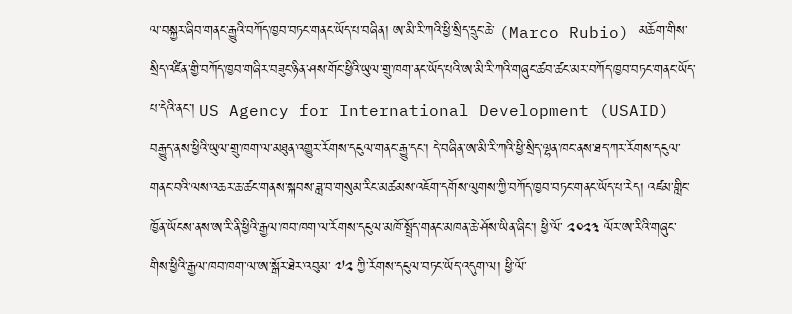ལ་བསྐྱར་ཞིབ་གནང་རྒྱུའི་བཀོད་ཁྱབ་བཏང་གནང་ཡོད་པ་བཞིན། ཨ་མི་རི་ཀའི་ཕྱི་སྲིད་དྲུང་ཆེ་ (Marco Rubio) མཆོག་གིས་སྲིད་འཛིན་གྱི་བཀོད་ཁྱབ་གཞིར་བཟུང་ཉིན་ཤས་གོང་ཕྱིའི་ཡུལ་གྲུ་ཁག་ནང་ཡོད་པའི་ཨ་མི་རི་ཀའི་གཞུང་ཚབ་ཚང་མར་བཀོད་ཁྱབ་བཏང་གནང་ཡོད་པ་དེའི་ནང་། US Agency for International Development (USAID) བརྒྱུད་ནས་ཕྱིའི་ཡུལ་གྲུ་ཁག་ལ་མཐུན་འགྱུར་རོགས་དངུལ་གནང་རྒྱུ་དང་། དེ་བཞིན་ཨ་མི་རི་ཀའི་ཕྱི་སྲིད་ལྷན་ཁང་ནས་ཐད་ཀར་རོགས་དངུལ་གནང་བའི་ལས་འཆར་ཆ་ཚང་གནས་སྐབས་ཟླ་བ་གསུམ་རིང་མཚམས་འཇོག་དགོས་ལུགས་ཀྱི་བཀོད་ཁྱབ་བཏང་གནང་ཡོད་པ་རེད། འཛམ་གླིང་ཁྱོན་ཡོངས་ནས་ཨ་རི་ནི་ཕྱིའི་རྒྱལ་ཁབ་ཁག་ལ་རོགས་དངུལ་མཁོ་སྤྲོད་གནང་མཁན་ཆེ་ཤོས་ཡིན་ཞིང་། ཕྱི་ལོ་ ༢༠༢༣ ལོར་ཨ་རིའི་གཞུང་གིས་ཕྱིའི་རྒྱལ་ཁབ་ཁག་ལ་ཨ་སྒོར་ཐེར་འབུམ་ ༧༢ ཀྱི་རོགས་དངུལ་བཏང་ཡོད་འདུག་ལ། ཕྱི་ལོ་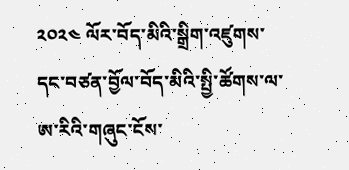༢༠༢༤ ལོར་བོད་མིའི་སྒྲིག་འཛུགས་དང་བཙན་བྱོལ་བོད་མིའི་སྤྱི་ཚོགས་ལ་ཨ་རིའི་གཞུང་ངོས་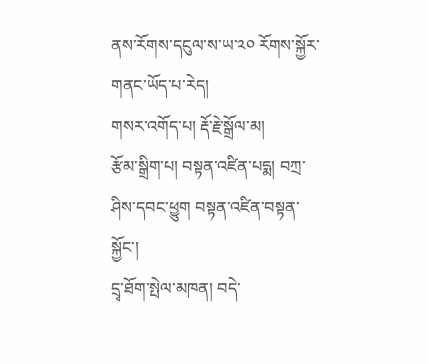ནས་རོགས་དངུལ་ས་ཡ་༢༠ རོགས་སྐྱོར་གནང་ཡོད་པ་རེད།
གསར་འགོད་པ། རྡོ་རྗེ་སྒྲོལ་མ།
རྩོམ་སྒྲིག་པ། བསྟན་འཛིན་པདྨ། བཀྲ་ཤིས་དབང་ཕྱུག བསྟན་འཛིན་བསྟན་སྐྱོང་།
དྲྭ་ཐོག་སྤེལ་མཁན། བདེ་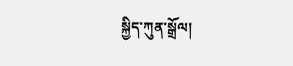སྐྱིད་ཀུན་སྒྲོལ།